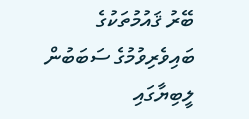ބޭރު ޤައުމުތަކުގެ ބައިވެރިވުމުގެ ސަބަބުން ލީބިޔާގައި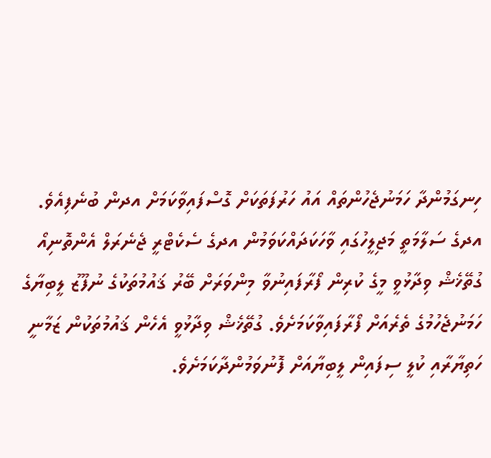ހިނގަމުންދާ ހަމަނުޖެހުންތައް އައު ހަރުފަތަކަށް ގޮސްފައިވާކަމަށް އދން ބުނެފިއެވެ.
އދގެ ސަލާމަތީ މަޖިލީހުގައި ވާހަކަދައްކަވަމުން އދގެ ސެކެޓްރީ ޖެނެރަލް އެންތޮނިއޯ ގުތޭޚެޝް ވިދާޅުވީ މީގެ ކުރިން ފޯރާފައިނުވާ މިންވަރަށް ބޭރު ޤައުމުތަކުގެ ނުފޫޒު ލީބިޔާގެ ހަމަނުޖެހުމުގެ ތެރެއަށް ފޯރާފައިވާކަމަށެވެ. ގުތޭޚެޝް ވިދާޅުވީ އެހެން ޤައުމުތަކުން ޒަމާނީ ހަތިޔާރާއި ކުލީ ސިފައިން ލީބިޔާއަށް ފޮނުވަމުންދާކަމަށެވެ.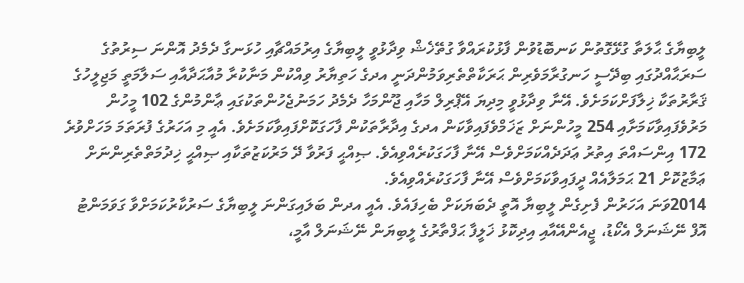ލީބިޔާގެ ޙާލަތާ ގުޅޭގޮތުން ކަނބޮޑުވުން ފާޅުކުރައްވާ ގުތޭޚެޝް ވިދާޅުވީ ލީބިޔާގެ އިރުމައްޗާއި ހުޅަނގާ ދެމެދު އޮންނަ ސިރުތުގެ ސަރަޙާއްދުގައި ބިދޭސީ ހަނގުރާމަވެރިން ޙަރަކާތްތެރިވަމުންދަނީ އދގެ ހަތިޔާރު ވިއްކުން މަނާކުރާ މުއާޙަދާއާއި ސަލާމަތީ މަޖިލީހުގެ ޤަރާރުތަކާ ޚިލާފަށްކަމަށެވެ. އޭނާ ވިދާޅުވީ މިދިޔަ އޭޕްރިލް މަހާއި ޖޫންމަހާ ދެމެދު ހަމަނުޖެހުންތަކުގައި ޢާންމުންގެ 102 މީހުން މަރުވެފައިވާކަމަށާއި 254 މީހުންނަށް ޒަޚަމްވެފައިވާކަން އދގެ އިދާރާތަކުން ފާހަގަކޮށްފައިވާކަމަށެވެ. އެއީ މި އަހަރުގެ ފުރަތަމަ މަހަށްވުރެ 172 އިންސައްތަ އިތުރު ޢަދަދެއްކަމަށްވެސް އޭނާ ފާހަގަކުރެއްވިއެވެ. ޞިއްޙީ ފަރުވާ ދޭ މަރުކަޒުތަކާއި ޞިއްޙީ ޚިދުމަތްތެރިންނަށް ޢަމާޒުކޮށް 21 ޙަމަލާއެއް ދީފައިވާކަމަށްވެސް އޭނާ ފާހަގަކުރެއްވިއެވެ.
2014ވަނަ އަހަރުން ފެށިގެން ލީބިޔާ އޮތީ ދެބަޔަކަށް ބެހިފައެވެ. އެއީ އދން ބަލައިގަންނަ ލީބިޔާގެ ސަރުކާރުކަމަށްވާ ގަވަމަންޓު އޮފް ނޭޝަނަލް އެކޯޑު، ޖީއެންއޭއާއި އިދިކޮޅު ޚަލީފާ ޙަފްތާރުގެ ލީބިޔަން ނޭޝަނަލް އާމީ،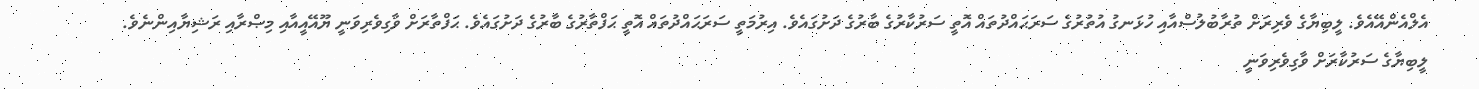އެލްއެންއޭއެވެ. ލީބިޔާގެ ވެރިރަށް ތުރާބުލުސްއާއި ހުޅަނގު އުތުރުގެ ސަރަޙައްދުތައް އޮތީ ސަރުކާރުގެ ބާރުގެ ދަށުގައެވެ. އިރުމަތީ ސަރަޙައްދުތައް އޮތީ ޙަފްތާރުގެ ބާރުގެ ދަށުގައެވެ. ޙަފްތާރަށް ވާގިވެރިވަނީ ޔޫއޭއީއާއި މިޞްރާއި ރަޝިޔާއިންނެވެ. ލީބިޔާގެ ސަރުކާރަށް ވާގިވެރިވަނީ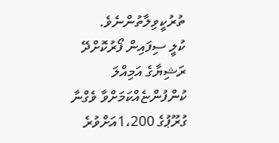ތުރުކީވިލާތުންނެވެ.
ކުލީ ސިފައިން ފޯރުކޮށްދޭ ރަޝިޔާގެ އަމިއްލަ ކުންފުންޏެއްކަމަށްވާ ވެގްނާ ގުރޫޕުގެ 1،200އަށްވުރެ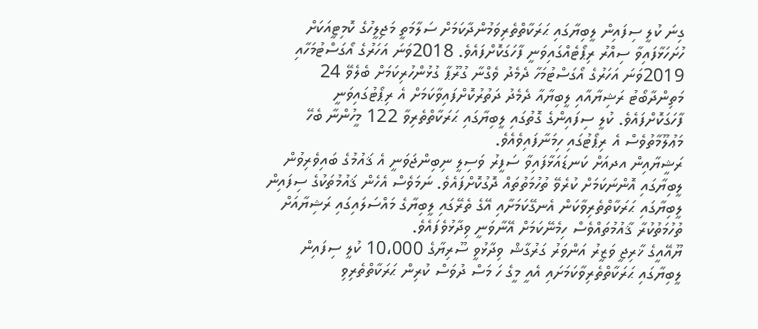ގިނަ ކުލީ ސިފައިން ލީބިޔާގައި ޙަރަކާތްތެރިވަމުންދާކަމަށް ސަލާމަތީ މަޖިލީހުގެ ކޮމިޓީއަކަށް ހުށަހަޅާފައިވާ ސިއްރު ރިޕޯޓެއްގައިވަނީ ފާހަގަކޮށްފައެވެ. 2018ވަނަ އަހަރުގެ އޯގަސްޓުމަހާއި 2019ވަނަ އަހަރުގެ އޯގަސްޓުމަހާ ދެމެދު ވެގްނާ ގުރޫޕާ ގުޅުންހުރިކަމަށް ބެލެވޭ 24 މަތިންދާބޯޓު ރަޝިޔާއާއި ލީބިޔާއާ ދެމެދު ދަތުރުކޮށްފައިވާކަމަށް އެ ރިޕޯޓުގައިވަނީ ފާހަގަކޮށްފައެވެ. ކުލީ ސިފައިންގެ ގޮތުގައި ލީބިޔާގައި ޙަރަކާތްތެރިވާ 122 މީހުންނާ ބެހޭ މަޢުލޫމާތުވެސް އެ ރިޕޯޓުގައި ހިމަނާފައިވެއެވެ.
ރަޝީޔާއިން އދއަށް ކަނޑައަޅާފައިވާ ސަފީރު ވަސިލީ ނިބިންޖަވަނީ އެ ޤައުމުގެ ބައިވެރިވުން ލީބިޔާގައި އޮންނަކަމަށް ކުރެވޭ ތުހުމަތުތައް ދޮގުކޮށްފައެވެ. ނަމަވެސް އެހެން ޤައުމުތަކުގެ ސިފައިން ލީބިޔާގައި ޙަރަކާތްތެރިވާކަން އެނގޭކަމަށާއި އޭގެ ތެރޭގައި ލީބިޔާގެ މައްސަލައިގައި ރަޝިޔާއަށް ތުހުމަތުކުރާ ޤާއުމުތައްވެސް ހިމެނޭކަމަށް އޭނާވަނީ ވިދާޅުވެފައެވެ.
ޔޫއޭއީގެ ޚާރިޖީ ވަޒީރު އަންވަރު ގަރުގާޝް ވިދާޅުވީ ސޫރިޔާގެ 10،000 ކުލީ ސިފައިން ލީބިޔާގައި ޙަރަކާތްތެރިވާކަމަށައި އެއީ މީގެ ހަ މަސް ދުވަސް ކުރިން ޙަރަކާތްތެރިވި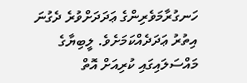ހަނގުރާމަވެރިންގެ ޢަދަދަށްވުރެ ދެގުނަ އިތުރު ޢަދަދެއްކަމަށެވެ. ލީބިޔާގެ މައްސަލައިގައި ކުރިއަށް އޮތް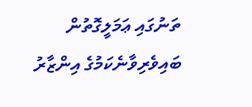ތަނުގައި ޢަމަލީގޮތުން ބައިވެރިވާނެކަމުގެ އިންޒާރު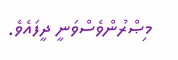މިޞްރުންވެސްވަނީ ދީފައެވެ.